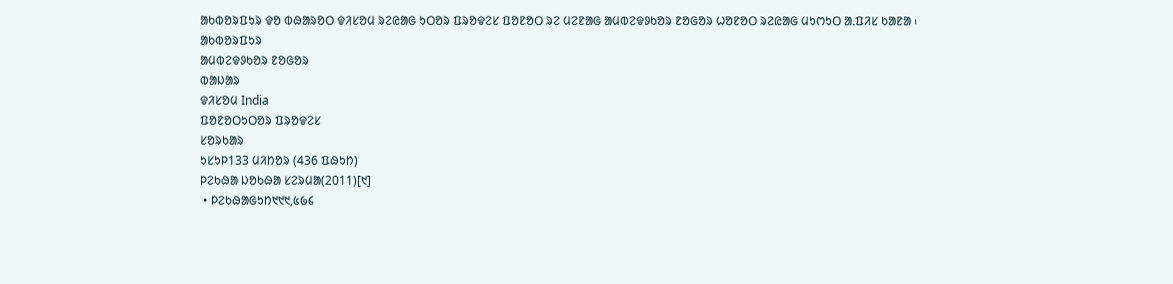ᱟᱠᱵᱚᱨᱯᱩᱨ ᱫᱚ ᱵᱷᱟᱨᱚᱛ ᱫᱤᱥᱚᱢ ᱨᱮᱭᱟᱜ ᱩᱛᱚᱨ ᱯᱨᱚᱫᱮᱥ ᱯᱚᱱᱚᱛ ᱨᱮ ᱢᱮᱱᱟᱜ ᱟᱢᱵᱮᱫᱽᱠᱚᱨ ᱱᱚᱜᱚᱨ ᱦᱚᱱᱚᱛ ᱨᱮᱭᱟᱜ ᱢᱩᱬᱩᱛ ᱟᱹᱯᱤᱥ ᱠᱟᱱᱟ ᱾
ᱟᱠᱵᱚᱨᱯᱩᱨ
ᱟᱢᱵᱮᱫᱽᱠᱚᱨ ᱱᱚᱜᱚᱨ
ᱵᱟᱡᱟᱨ
ᱫᱤᱥᱚᱢ India
ᱯᱚᱱᱚᱛᱩᱛᱚᱨ ᱯᱨᱚᱫᱮᱥ
ᱥᱚᱨᱠᱟᱨ
ᱩᱥᱩᱞ133 ᱢᱤᱴᱚᱨ (436 ᱯᱷᱩᱴ)
ᱞᱮᱠᱷᱟ ᱡᱚᱠᱷᱟ ᱥᱮᱨᱢᱟ(2011)[᱑]
 • ᱞᱮᱠᱷᱟᱜᱩᱴ᱑᱑᱑,᱕᱙᱔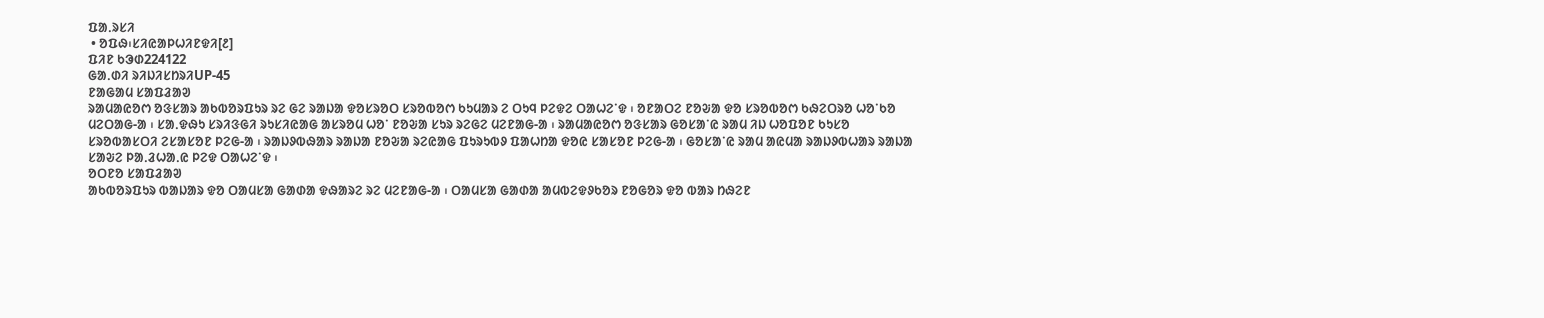ᱯᱟᱹᱨᱥᱤ
 • ᱚᱯᱷ᱾ᱥᱤᱭᱟᱞᱦᱤᱱᱫᱤ[᱒]
ᱯᱤᱱ ᱠᱳᱰ224122
ᱜᱟᱹᱰᱤ ᱨᱤᱡᱤᱥᱴᱨᱤUP-45
ᱱᱟᱜᱟᱢ ᱥᱟᱯᱲᱟᱣ
ᱨᱟᱢᱟᱭᱚᱬ ᱚᱝᱥᱟᱨ ᱟᱠᱵᱚᱨᱯᱩᱨ ᱨᱮ ᱜᱮ ᱨᱟᱡᱟ ᱫᱚᱥᱨᱚᱛ ᱥᱨᱚᱵᱚᱬ ᱠᱩᱢᱟᱨ ᱮ ᱛᱩᱧ ᱞᱮᱫᱮ ᱛᱟᱦᱮᱸᱫ ᱾ ᱚᱱᱟᱛᱮ ᱱᱚᱶᱟ ᱫᱚ ᱥᱨᱚᱵᱚᱬ ᱠᱷᱮᱛᱨᱚ ᱦᱚᱸᱠᱚ ᱢᱮᱛᱟᱜ-ᱟ ᱾ ᱥᱟᱹᱫᱷᱩ ᱥᱨᱤᱝᱜᱤ ᱨᱩᱥᱤᱭᱟᱜ ᱟᱥᱨᱚᱢ ᱦᱚᱸ ᱱᱚᱶᱟ ᱥᱩᱨ ᱨᱮᱜᱮ ᱢᱮᱱᱟᱜ-ᱟ ᱾ ᱨᱟᱢᱟᱭᱚᱬ ᱚᱝᱥᱟᱨ ᱜᱚᱥᱟᱸᱭ ᱨᱟᱢ ᱤᱡ ᱦᱚᱯᱚᱱ ᱠᱩᱥᱚ ᱥᱨᱚᱵᱟᱥᱛᱤ ᱮᱥᱟᱥᱚᱱ ᱞᱮᱜ-ᱟ ᱾ ᱨᱟᱡᱽᱵᱷᱟᱨ ᱨᱟᱡᱟ ᱱᱚᱶᱟ ᱨᱮᱭᱟᱜ ᱯᱩᱨᱩᱵᱽ ᱯᱟᱦᱴᱟ ᱫᱚᱭ ᱥᱟᱥᱚᱱ ᱞᱮᱜ-ᱟ ᱾ ᱜᱚᱥᱟᱸᱭ ᱨᱟᱢ ᱟᱭᱢᱟ ᱨᱟᱡᱽᱵᱦᱟᱨ ᱨᱟᱡᱟ ᱥᱟᱶᱮ ᱞᱟᱹᱲᱦᱟᱹᱭ ᱞᱮᱫ ᱛᱟᱦᱮᱸᱫ ᱾
ᱚᱛᱱᱚ ᱥᱟᱯᱲᱟᱣ
ᱟᱠᱵᱚᱨᱯᱩᱨ ᱵᱟᱡᱟᱨ ᱫᱚ ᱛᱟᱢᱥᱟ ᱜᱟᱰᱟ ᱫᱷᱟᱨᱮ ᱨᱮ ᱢᱮᱱᱟᱜ-ᱟ ᱾ ᱛᱟᱢᱥᱟ ᱜᱟᱰᱟ ᱟᱢᱵᱮᱫᱽᱠᱚᱨ ᱱᱚᱜᱚᱨ ᱫᱚ ᱵᱟᱨ ᱴᱷᱮᱱ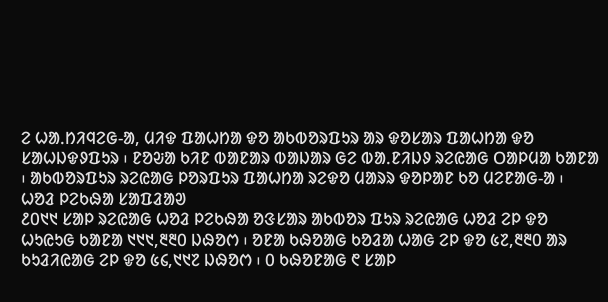ᱮ ᱦᱟᱹᱴᱤᱧᱮᱜ-ᱟ, ᱢᱤᱫ ᱯᱟᱦᱴᱟ ᱫᱚ ᱟᱠᱵᱚᱨᱯᱩᱨ ᱟᱨ ᱫᱚᱥᱟᱨ ᱯᱟᱦᱴᱟ ᱫᱚ ᱥᱟᱦᱡᱫᱽᱯᱩᱨ ᱾ ᱱᱚᱶᱟ ᱠᱤᱱ ᱵᱟᱱᱟᱨ ᱵᱟᱡᱟᱨ ᱜᱮ ᱵᱟᱹᱱᱤᱡᱽ ᱨᱮᱭᱟᱜ ᱛᱟᱞᱢᱟ ᱠᱟᱱᱟ ᱾ ᱟᱠᱵᱚᱨᱯᱩᱨ ᱨᱮᱭᱟᱜ ᱞᱚᱨᱯᱩᱨ ᱯᱟᱦᱴᱟ ᱨᱮᱫᱚ ᱢᱟᱨᱨ ᱫᱚᱞᱟᱱ ᱠᱚ ᱢᱮᱱᱟᱜ-ᱟ ᱾
ᱦᱚᱲ ᱞᱮᱠᱷᱟ ᱥᱟᱯᱲᱟᱣ
᱒᱐᱑᱑ ᱥᱟᱞ ᱨᱮᱭᱟᱜ ᱦᱚᱲ ᱞᱮᱠᱷᱟ ᱚᱝᱥᱟᱨ ᱟᱠᱵᱚᱨ ᱯᱩᱨ ᱨᱮᱭᱟᱜ ᱦᱚᱲ ᱮᱞ ᱫᱚ ᱦᱩᱭᱩᱜ ᱠᱟᱱᱟ ᱑᱑᱑,᱓᱓᱐ ᱡᱷᱚᱬ ᱾ ᱚᱱᱟ ᱠᱷᱚᱟᱜ ᱠᱚᱲᱟ ᱦᱟᱜ ᱮᱞ ᱫᱚ ᱕᱗,᱓᱓᱐ ᱟᱨ ᱠᱩᱲᱤᱭᱟᱜ ᱮᱞ ᱫᱚ ᱕᱔,᱑᱑᱗ ᱡᱷᱚᱬ ᱾ ᱐ ᱠᱷᱚᱱᱟᱜ ᱖ ᱥᱟᱞ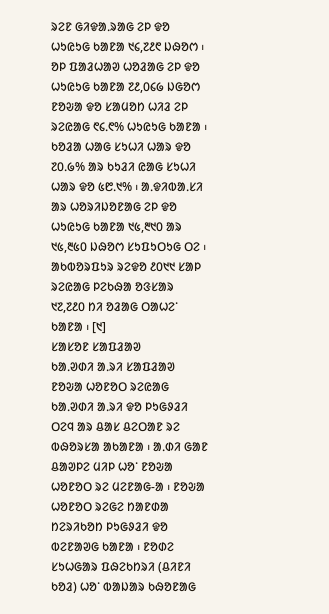ᱨᱮᱱ ᱜᱤᱫᱟᱹᱨᱟᱜ ᱮᱞ ᱫᱚ ᱦᱩᱭᱩᱜ ᱠᱟᱱᱟ ᱑᱔,᱗᱒᱖ ᱡᱷᱚᱬ ᱾ ᱚᱞ ᱯᱟᱲᱦᱟᱣ ᱦᱚᱲᱟᱜ ᱮᱞ ᱫᱚ ᱦᱩᱭᱩᱜ ᱠᱟᱱᱟ ᱗᱒,᱐᱔᱙ ᱡᱜᱚᱬ ᱱᱚᱶᱟ ᱫᱚ ᱥᱟᱢᱚᱴ ᱦᱤᱲ ᱮᱞ ᱨᱮᱭᱟᱜ ᱖᱔ᱹ᱖% ᱦᱩᱭᱩᱜ ᱠᱟᱱᱟ ᱾ ᱠᱚᱲᱟ ᱦᱟᱜ ᱥᱩᱦᱤ ᱦᱟᱨ ᱫᱚ ᱗᱐ᱹ᱙% ᱟᱨ ᱠᱩᱲᱤ ᱭᱟᱜ ᱥᱩᱦᱤ ᱦᱟᱨ ᱫᱚ ᱕᱘ᱹ᱑% ᱾ ᱟᱹᱫᱤᱵᱟᱹᱥᱤ ᱟᱨ ᱦᱚᱨᱤᱡᱚᱱᱟᱜ ᱮᱞ ᱫᱚ ᱦᱩᱭᱩᱜ ᱠᱟᱱᱟ ᱑᱕,᱓᱑᱐ ᱟᱨ ᱑᱕,᱓᱕᱐ ᱡᱷᱚᱬ ᱥᱩᱯᱩᱛᱩᱜ ᱛᱮ ᱾ ᱟᱠᱵᱚᱨᱯᱩᱨ ᱨᱮᱫᱚ ᱒᱐᱑᱑ ᱥᱟᱞ ᱨᱮᱭᱟᱜ ᱞᱮᱠᱷᱟ ᱚᱝᱥᱟᱨ ᱑᱗,᱗᱒᱐ ᱴᱤ ᱚᱲᱟᱜ ᱛᱟᱦᱮᱸ ᱠᱟᱱᱟ ᱾ [᱑]
ᱥᱟᱥᱚᱱ ᱥᱟᱯᱲᱟᱣ
ᱠᱟᱹᱣᱰᱤ ᱟᱹᱨᱤ ᱥᱟᱯᱲᱟᱣ
ᱱᱚᱶᱟ ᱦᱚᱱᱚᱛ ᱨᱮᱭᱟᱜ ᱠᱟᱹᱣᱰᱤ ᱟᱹᱨᱤ ᱫᱚ ᱞᱩᱜᱽᱲᱤ ᱛᱮᱧ ᱟᱨ ᱪᱟᱥ ᱪᱮᱛᱟᱱ ᱨᱮ ᱵᱷᱚᱨᱥᱟ ᱟᱠᱟᱱᱟ ᱾ ᱟᱹᱰᱤ ᱜᱟᱱ ᱪᱟᱣᱞᱮ ᱢᱤᱞ ᱦᱚᱸ ᱱᱚᱶᱟ ᱦᱚᱱᱚᱛ ᱨᱮ ᱢᱮᱱᱟᱜ-ᱟ ᱾ ᱱᱚᱶᱟ ᱦᱚᱱᱚᱛ ᱨᱮᱜᱮ ᱴᱟᱱᱰᱟ ᱴᱮᱨᱤᱠᱚᱴ ᱞᱩᱜᱽᱲᱤ ᱫᱚ ᱵᱮᱱᱟᱣᱜ ᱠᱟᱱᱟ ᱾ ᱱᱚᱰᱮ ᱥᱩᱦᱜᱟᱨ ᱯᱷᱮᱠᱴᱨᱤ (ᱪᱤᱱᱤ ᱠᱚᱲ) ᱦᱚᱸ ᱵᱟᱡᱟᱨ ᱠᱷᱚᱱᱟᱜ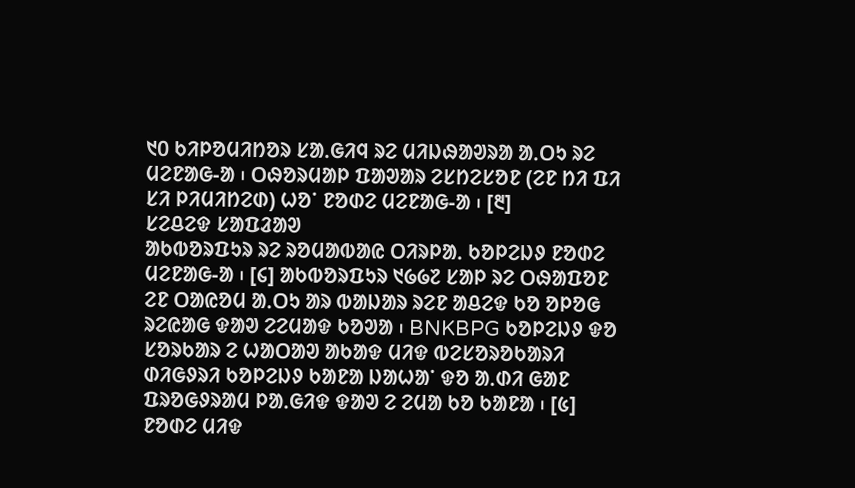᱑᱐ ᱠᱤᱞᱚᱢᱤᱴᱚᱨ ᱥᱟᱹᱜᱤᱧ ᱨᱮ ᱢᱤᱡᱷᱟᱣᱨᱟ ᱟᱹᱛᱩ ᱨᱮ ᱢᱮᱱᱟᱜ-ᱟ ᱾ ᱛᱷᱚᱨᱢᱟᱞ ᱯᱟᱣᱟᱨ ᱮᱥᱴᱮᱥᱚᱱ (ᱮᱱ ᱴᱤ ᱯᱤ ᱥᱤ ᱞᱤᱢᱤᱴᱮᱰ) ᱦᱚᱸ ᱱᱚᱰᱮ ᱢᱮᱱᱟᱜ-ᱟ ᱾ [᱓]
ᱥᱮᱪᱮᱫ ᱥᱟᱯᱲᱟᱣ
ᱟᱠᱵᱚᱨᱯᱩᱨ ᱨᱮ ᱨᱚᱢᱟᱵᱟᱭ ᱛᱤᱨᱞᱟᱹ ᱠᱚᱞᱮᱡᱽ ᱱᱚᱰᱮ ᱢᱮᱱᱟᱜ-ᱟ ᱾ [᱔] ᱟᱠᱵᱚᱨᱯᱩᱨ ᱑᱙᱙᱗ ᱥᱟᱞ ᱨᱮ ᱛᱷᱟᱯᱚᱱ ᱮᱱ ᱛᱟᱭᱚᱢ ᱟᱹᱛᱩ ᱟᱨ ᱵᱟᱡᱟᱨ ᱨᱮᱱ ᱟᱪᱮᱫ ᱠᱚ ᱚᱞᱚᱜ ᱨᱮᱭᱟᱜ ᱫᱟᱣ ᱮᱮᱢᱟᱫ ᱠᱚᱣᱟ ᱾ BNKBPG ᱠᱚᱞᱮᱡᱽ ᱫᱚ ᱥᱚᱨᱠᱟᱨ ᱮ ᱦᱟᱛᱟᱣ ᱟᱠᱟᱫ ᱢᱤᱫ ᱵᱮᱥᱚᱨᱚᱠᱟᱨᱤ ᱰᱤᱜᱽᱨᱤ ᱠᱚᱞᱮᱡᱽ ᱠᱟᱱᱟ ᱡᱟᱦᱟᱸ ᱫᱚ ᱟᱹᱰᱤ ᱜᱟᱱ ᱯᱨᱚᱜᱽᱨᱟᱢ ᱞᱟᱹᱜᱤᱫ ᱫᱟᱣ ᱮ ᱮᱢᱟ ᱠᱚ ᱠᱟᱱᱟ ᱾ [᱕] ᱱᱚᱰᱮ ᱢᱤᱫ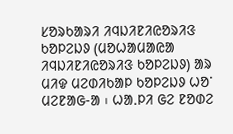ᱥᱚᱨᱠᱟᱨᱤ ᱤᱧᱡᱤᱱᱤᱭᱚᱨᱤᱝ ᱠᱚᱞᱮᱡᱽ (ᱢᱚᱦᱟᱢᱟᱭᱟ ᱤᱧᱡᱤᱱᱤᱭᱚᱨᱤᱝ ᱠᱚᱞᱮᱡᱽ) ᱟᱨ ᱢᱤᱫ ᱢᱮᱰᱤᱠᱟᱞ ᱠᱚᱞᱮᱡᱽ ᱦᱚᱸ ᱢᱮᱱᱟᱜ-ᱟ ᱾ ᱦᱟᱹᱞᱤ ᱜᱮ ᱱᱚᱰᱮ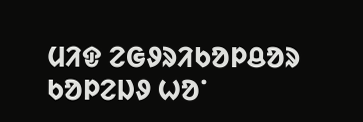ᱢᱤᱫ ᱮᱜᱽᱨᱤᱠᱚᱞᱪᱚᱨ ᱠᱚᱞᱮᱡᱽ ᱦᱚᱸ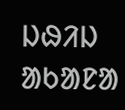ᱡᱷᱤᱡ ᱟᱠᱟᱱᱟ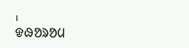᱾
ᱫᱷᱚᱨᱚᱢ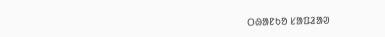ᱛᱷᱟᱱᱠᱚ ᱥᱟᱯᱲᱟᱣ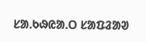ᱥᱟᱹᱠᱷᱭᱟᱹᱛ ᱥᱟᱯᱲᱟᱣ